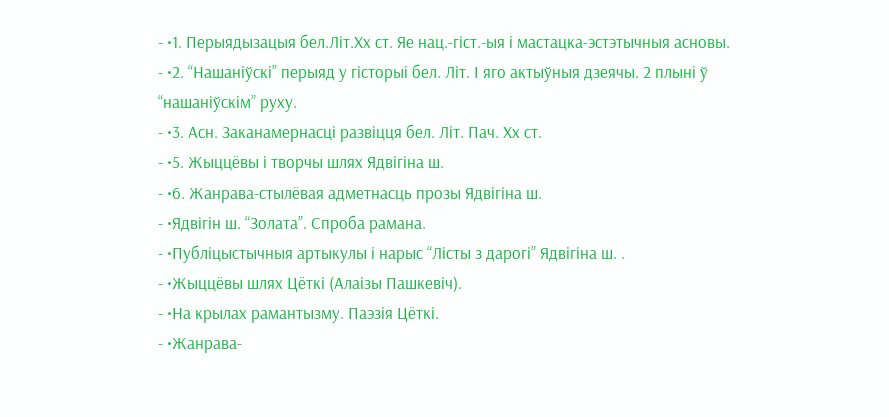- •1. Перыядызацыя бел.Літ.Хх ст. Яе нац.-гіст.-ыя і мастацка-эстэтычныя асновы.
- •2. “Нашаніўскі” перыяд у гісторыі бел. Літ. І яго актыўныя дзеячы. 2 плыні ў “нашаніўскім” руху.
- •3. Асн. Заканамернасці развіцця бел. Літ. Пач. Хх ст.
- •5. Жыццёвы і творчы шлях Ядвігіна ш.
- •6. Жанрава-стылёвая адметнасць прозы Ядвігіна ш.
- •Ядвігін ш. “Золата”. Спроба рамана.
- •Публіцыстычныя артыкулы і нарыс “Лісты з дарогі” Ядвігіна ш. .
- •Жыццёвы шлях Цёткі (Алаізы Пашкевіч).
- •На крылах рамантызму. Паэзія Цёткі.
- •Жанрава-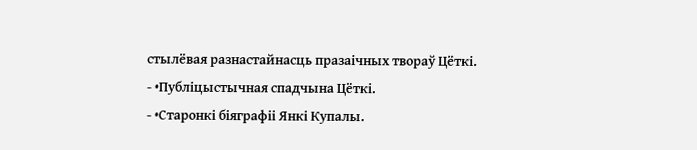стылёвая разнастайнасць празаічных твораў Цёткі.
- •Публіцыстычная спадчына Цёткі.
- •Старонкі біяграфіі Янкі Купалы.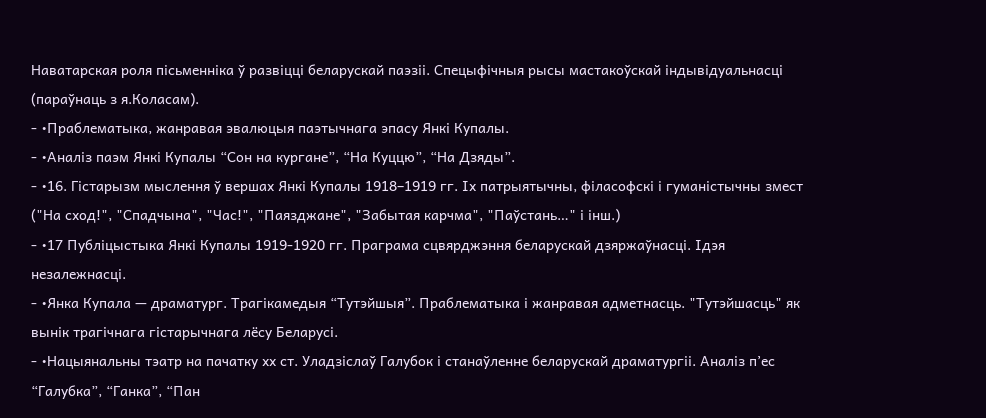Наватарская роля пісьменніка ў развіцці беларускай паэзіі. Спецыфічныя рысы мастакоўскай індывідуальнасці (параўнаць з я.Коласам).
- •Праблематыка, жанравая эвалюцыя паэтычнага эпасу Янкі Купалы.
- •Аналіз паэм Янкі Купалы “Сон на кургане”, “На Куццю”, “На Дзяды”.
- •16. Гістарызм мыслення ў вершах Янкі Купалы 1918–1919 гг. Іх патрыятычны, філасофскі і гуманістычны змест ("На сход!", "Спадчына", "Час!", "Паязджане", "Забытая карчма", "Паўстань…" і інш.)
- •17 Публіцыстыка Янкі Купалы 1919-1920 гг. Праграма сцвярджэння беларускай дзяржаўнасці. Ідэя незалежнасці.
- •Янка Купала — драматург. Трагікамедыя “Тутэйшыя”. Праблематыка і жанравая адметнасць. "Тутэйшасць" як вынік трагічнага гістарычнага лёсу Беларусі.
- •Нацыянальны тэатр на пачатку хх ст. Уладзіслаў Галубок і станаўленне беларускай драматургіі. Аналіз п’ес “Галубка”, “Ганка”, “Пан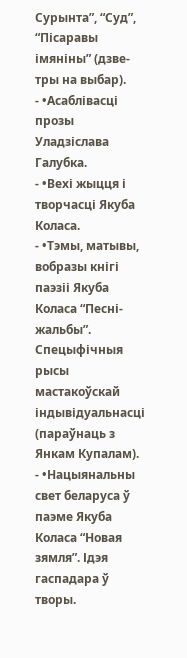Сурынта”, “Суд”, “Пісаравы імяніны” (дзве-тры на выбар).
- •Асаблівасці прозы Уладзіслава Галубка.
- •Вехі жыцця і творчасці Якуба Коласа.
- •Тэмы, матывы, вобразы кнігі паэзіі Якуба Коласа “Песні-жальбы”. Спецыфічныя рысы мастакоўскай індывідуальнасці (параўнаць з Янкам Купалам).
- •Нацыянальны свет беларуса ў паэме Якуба Коласа “Новая зямля”. Ідэя гаспадара ў творы.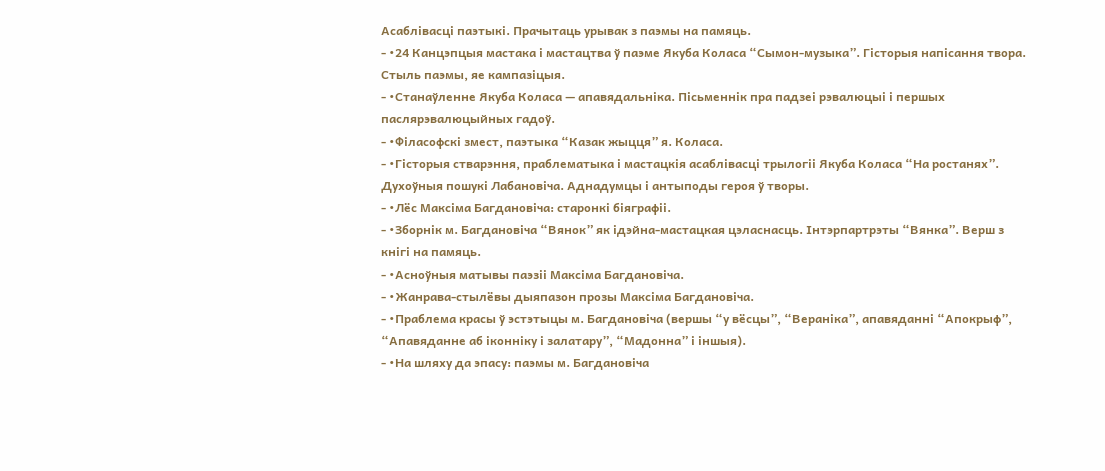Асаблівасці паэтыкі. Прачытаць урывак з паэмы на памяць.
- •24 Канцэпцыя мастака і мастацтва ў паэме Якуба Коласа “Сымон-музыка”. Гісторыя напісання твора. Стыль паэмы, яе кампазіцыя.
- •Станаўленне Якуба Коласа — апавядальніка. Пісьменнік пра падзеі рэвалюцыі і першых паслярэвалюцыйных гадоў.
- •Філасофскі змест, паэтыка “Казак жыцця” я. Коласа.
- •Гісторыя стварэння, праблематыка і мастацкія асаблівасці трылогіі Якуба Коласа “На ростанях”. Духоўныя пошукі Лабановіча. Аднадумцы і антыподы героя ў творы.
- •Лёс Максіма Багдановіча: старонкі біяграфіі.
- •Зборнік м. Багдановіча “Вянок” як ідэйна-мастацкая цэласнасць. Інтэрпартрэты “Вянка”. Верш з кнігі на памяць.
- •Асноўныя матывы паэзіі Максіма Багдановіча.
- •Жанрава-стылёвы дыяпазон прозы Максіма Багдановіча.
- •Праблема красы ў эстэтыцы м. Багдановіча (вершы “у вёсцы”, “Вераніка”, апавяданні “Апокрыф”, “Апавяданне аб іконніку і залатару”, “Мадонна” і іншыя).
- •На шляху да эпасу: паэмы м. Багдановіча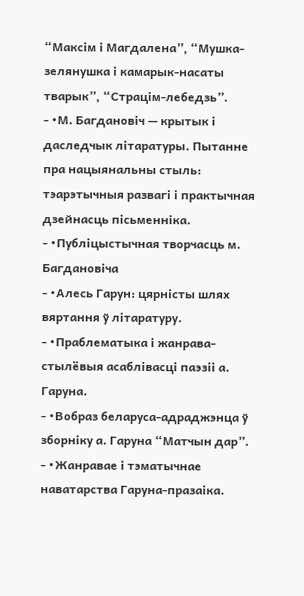“Максім і Магдалена”, “Мушка-зелянушка і камарык-насаты тварык”, “Страцім-лебедзь”.
- •М. Багдановіч — крытык і даследчык літаратуры. Пытанне пра нацыянальны стыль: тэарэтычныя развагі і практычная дзейнасць пісьменніка.
- •Публіцыстычная творчасць м. Багдановіча
- •Алесь Гарун: цярністы шлях вяртання ў літаратуру.
- •Праблематыка і жанрава-стылёвыя асаблівасці паэзіі а. Гаруна.
- •Вобраз беларуса-адраджэнца ў зборніку а. Гаруна “Матчын дар”.
- •Жанравае і тэматычнае наватарства Гаруна-празаіка.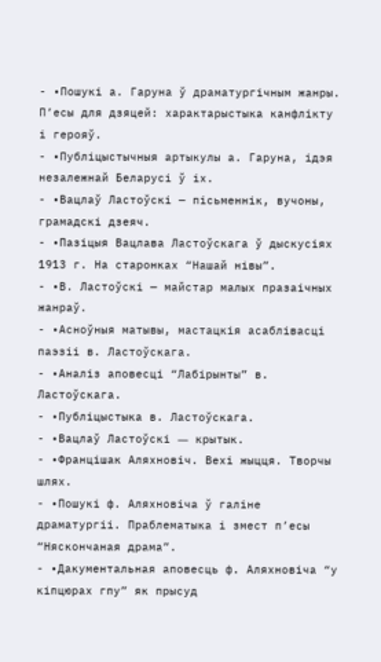- •Пошукі а. Гаруна ў драматургічным жанры. П’есы для дзяцей: характарыстыка канфлікту і герояў.
- •Публіцыстычныя артыкулы а. Гаруна, ідэя незалежнай Беларусі ў іх.
- •Вацлаў Ластоўскі — пісьменнік, вучоны, грамадскі дзеяч.
- •Пазіцыя Вацлава Ластоўскага ў дыскусіях 1913 г. На старонках “Нашай нівы”.
- •В. Ластоўскі — майстар малых празаічных жанраў.
- •Асноўныя матывы, мастацкія асаблівасці паэзіі в. Ластоўскага.
- •Аналіз аповесці “Лабірынты” в. Ластоўскага.
- •Публіцыстыка в. Ластоўскага.
- •Вацлаў Ластоўскі ― крытык.
- •Францішак Аляхновіч. Вехі жыцця. Творчы шлях.
- •Пошукі ф. Аляхновіча ў галіне драматургіі. Праблематыка і змест п’есы “Няскончаная драма”.
- •Дакументальная аповесць ф. Аляхновіча “у кіпцюрах гпу” як прысуд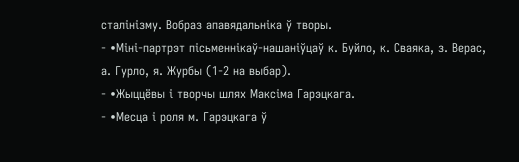сталінізму. Вобраз апавядальніка ў творы.
- •Міні-партрэт пісьменнікаў-нашаніўцаў к. Буйло, к. Сваяка, з. Верас, а. Гурло, я. Журбы (1-2 на выбар).
- •Жыццёвы і творчы шлях Максіма Гарэцкага.
- •Месца і роля м. Гарэцкага ў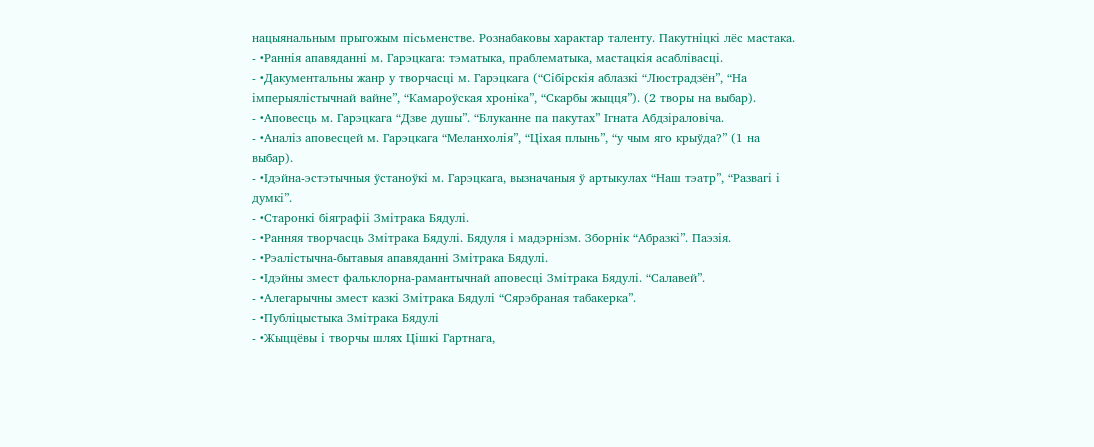нацыянальным прыгожым пісьменстве. Рознабаковы характар таленту. Пакутніцкі лёс мастака.
- •Раннія апавяданні м. Гарэцкага: тэматыка, праблематыка, мастацкія асаблівасці.
- •Дакументальны жанр у творчасці м. Гарэцкага (“Сібірскія аблазкі “Люстрадзён”, “На імперыялістычнай вайне”, “Камароўская хроніка”, “Скарбы жыцця”). (2 творы на выбар).
- •Аповесць м. Гарэцкага “Дзве душы”. “Блуканне па пакутах” Ігната Абдзіраловіча.
- •Аналіз аповесцей м. Гарэцкага “Меланхолія”, “Ціхая плынь”, “у чым яго крыўда?” (1 на выбар).
- •Ідэйна-эстэтычныя ўстаноўкі м. Гарэцкага, вызначаныя ў артыкулах “Наш тэатр”, “Развагі і думкі”.
- •Старонкі біяграфіі Змітрака Бядулі.
- •Ранняя творчасць Змітрака Бядулі. Бядуля і мадэрнізм. Зборнік “Абразкі”. Паэзія.
- •Рэалістычна-бытавыя апавяданні Змітрака Бядулі.
- •Ідэйны змест фальклорна-рамантычнай аповесці Змітрака Бядулі. “Салавей”.
- •Алегарычны змест казкі Змітрака Бядулі “Сярэбраная табакерка”.
- •Публіцыстыка Змітрака Бядулі
- •Жыццёвы і творчы шлях Цішкі Гартнага,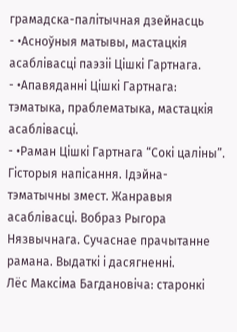грамадска-палітычная дзейнасць
- •Асноўныя матывы, мастацкія асаблівасці паэзіі Цішкі Гартнага.
- •Апавяданні Цішкі Гартнага: тэматыка, праблематыка, мастацкія асаблівасці.
- •Раман Цішкі Гартнага “Сокі цаліны”. Гісторыя напісання. Ідэйна-тэматычны змест. Жанравыя асаблівасці. Вобраз Рыгора Нязвычнага. Сучаснае прачытанне рамана. Выдаткі і дасягненні.
Лёс Максіма Багдановіча: старонкі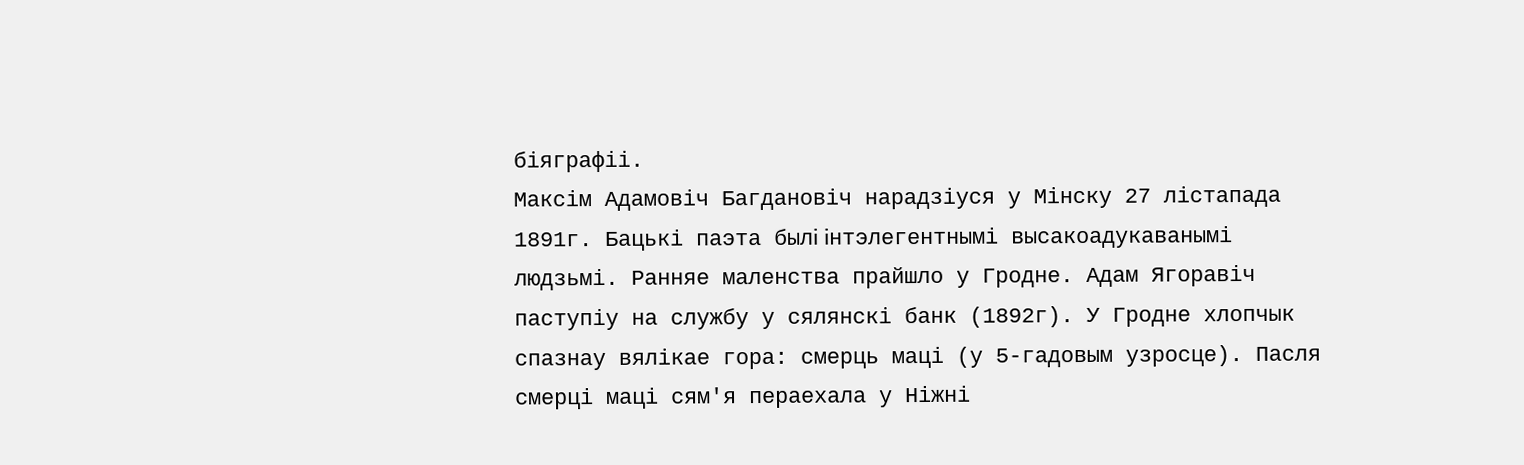біяграфіі.
Максiм Адамовiч Багдановiч нарадзiуся у Мiнску 27 лiстапада 1891г. Бацькi паэта былi iнтэлегентнымi высакоадукаванымi людзьмi. Ранняе маленства прайшло у Гродне. Адам Ягоравiч паступiу на службу у сялянскi банк (1892г). У Гродне хлопчык спазнау вялiкае гора: смерць мацi (у 5-гадовым узросце). Пасля смерцi мацi сям'я пераехала у Нiжнi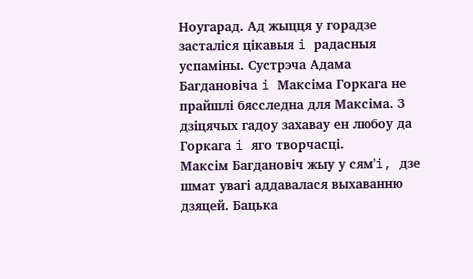Ноугарад. Ад жыцця у горадзе засталiся цiкавыя i радасныя успамiны. Сустрэча Адама Багдановiча i Максiма Горкага не прайшлi бясследна для Максiма. З дзiцячых гадоу захавау ен любоу да Горкага i яго творчасцi.
Максiм Багдановiч жыу у сям'i, дзе шмат увагi аддавалася выхаванню дзяцей. Бацька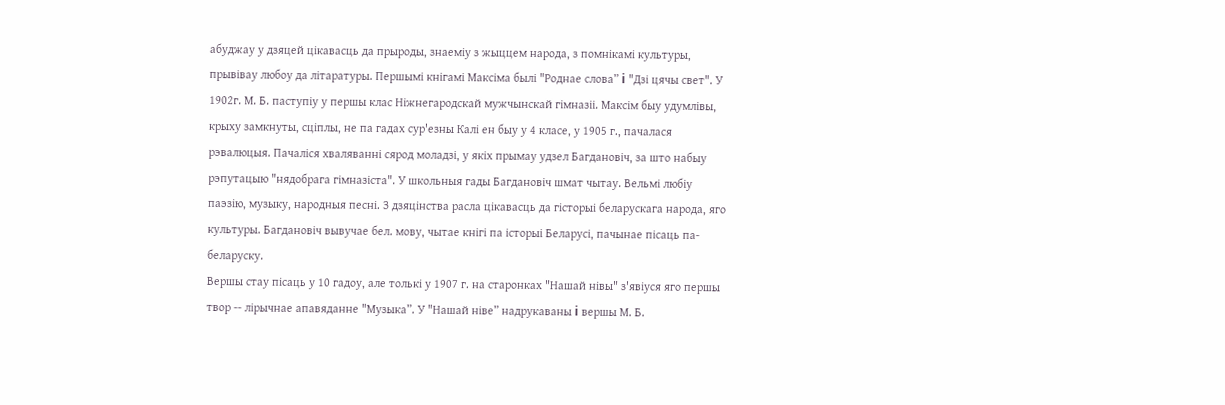абуджау у дзяцей цiкавасць да прыроды, знаемiу з жыццем народа, з помнiкамi культуры, прывiвау любоу да лiтаратуры. Першымi кнiгамi Максiма былi "Роднае слова” i "Дзi цячы свет". У 1902г. М. Б. паступiу у першы клас Нiжнегародскай мужчынскай гiмназii. Максiм быу удумлiвы, крыху замкнуты, сцiплы, не па гадах сур'езны Калi ен быу у 4 класе, у 1905 г., пачалася рэвалюцыя. Пачалiся хваляваннi сярод моладзi, у якiх прымау удзел Багдановiч, за што набыу рэпутацыю "нядобрага гiмназiста". У школьныя гады Багдановiч шмат чытау. Вельмi любiу паэзiю, музыку, народныя песнi. З дзяцiнства расла цiкавасць да гiсторыi беларускага народа, яго культуры. Багдановiч вывучае бел. мову, чытае кнiгi па iсторыi Беларусi, пачынае пiсаць па-беларуску.
Вершы стау пiсаць у 10 гадоу, але толькi у 1907 г. на старонках "Нашай нiвы" з'явiуся яго першы твор -- лiрычнае апавяданне "Музыка”. У "Нашай нiве” надрукаваны i вершы М. Б.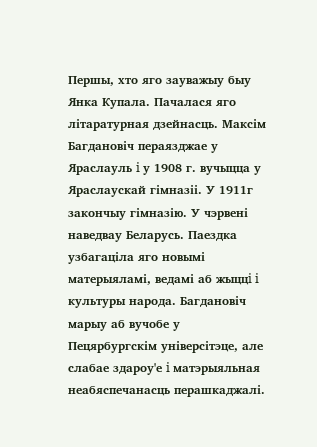Першы, хто яго зауважыу быу Янка Купала. Пачалася яго лiтаратурная дзейнасць. Максiм Багдановiч пераязджае у Яраслауль i у 1908 г. вучыцца у Яраслаускай гiмназii. У 1911г закончыу гiмназiю. У чэрвенi наведвау Беларусь. Паездка узбагацiла яго новымi матерыяламi, ведамi аб жыццi i культуры народа. Багдановiч марыу аб вучобе у Пецярбургскiм унiверсiтэце, але слабае здароу'е i матэрыяльная неабяспечанасць перашкаджалi.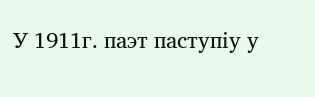У 1911г. паэт паступiу у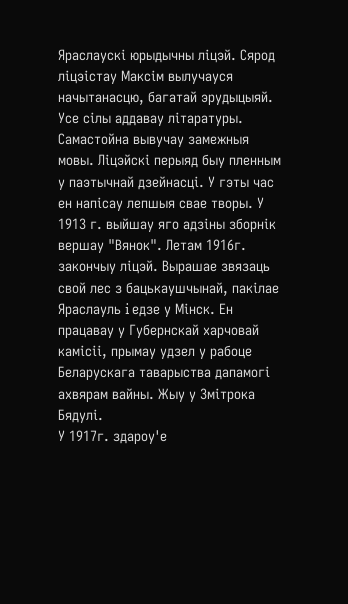Яраслаускi юрыдычны лiцэй. Сярод лiцэiстау Максiм вылучауся начытанасцю, багатай эрудыцыяй. Усе сiлы аддавау лiтаратуры. Самастойна вывучау замежныя мовы. Лiцэйскi перыяд быу пленным у паэтычнай дзейнасцi. У гэты час ен напiсау лепшыя свае творы. У 1913 г. выйшау яго адзiны зборнiк вершау "Вянок". Летам 1916г. закончыу лiцэй. Вырашае звязаць свой лес з бацькаушчынай, пакiлае Яраслауль i едзе у Мiнск. Ен працавау у Губернскай харчовай камiсii, прымау удзел у рабоце Беларускага таварыства дапамогi ахвярам вайны. Жыу у Змiтрока Бядулi.
У 1917г. здароу'е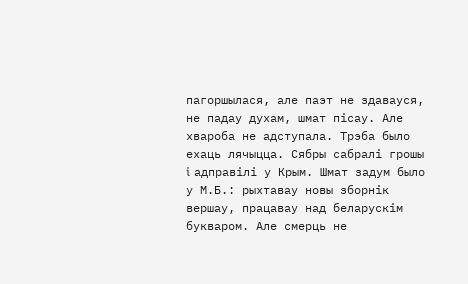пагоршылася, але паэт не здавауся, не падау духам, шмат пiсау. Але хвароба не адступала. Трэба было ехаць лячыцца. Сябры сабралi грошы i адправiлi у Крым. Шмат задум было у М.Б.: рыхтавау новы зборнiк вершау, працавау над беларускiм букваром. Але смерць не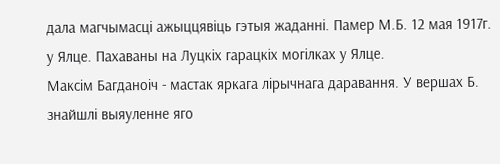дала магчымасцi ажыццявiць гэтыя жаданнi. Памер М.Б. 12 мая 1917г. у Ялце. Пахаваны на Луцкiх гарацкiх могiлках у Ялце.
Максiм Багданоiч - мастак яркага лiрычнага даравання. У вершах Б. знайшлi выяуленне яго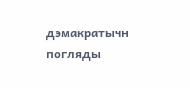дэмакратычн погляды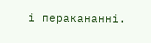i перакананнi.